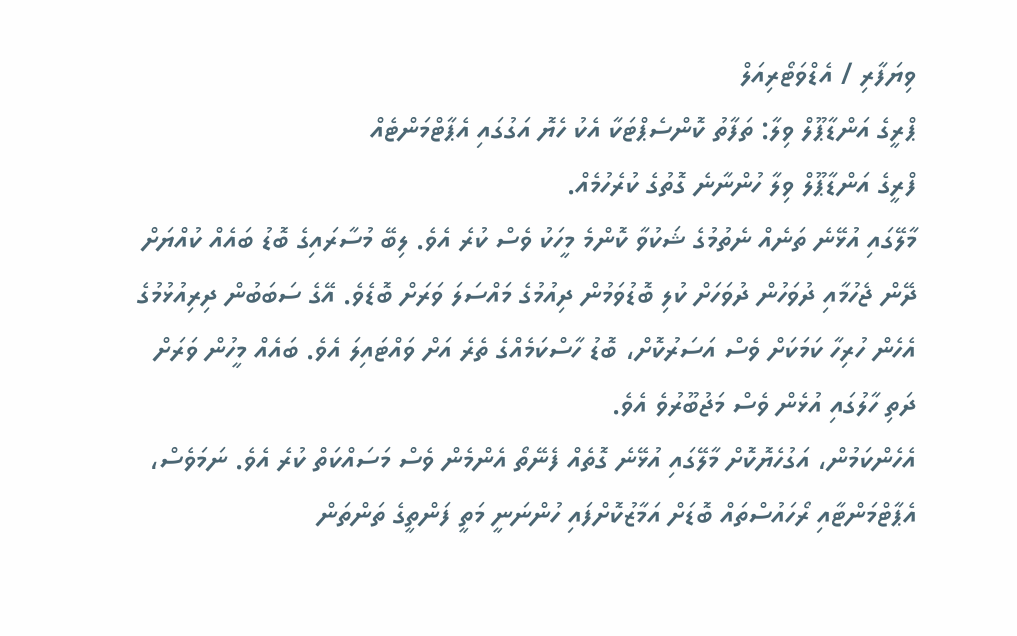ވިޔަފާރި / އެޑްވަޓޯރިއަލް
ޕްރީގެ އަންޑާޕޫލް ވިލާ: ތަފާތު ކޮންސެޕްޓަކާ އެކު ހެޔޮ އަގުގައި އެޕާޓްމަންޓެއް
ފްރީގެ އަންޑާޕޫލް ވިލާ ހުންނާނެ ގޮތުގެ ކުރެހުމެއް.
މާލޭގައި އުޅޭނެ ތަނެއް ނެތުމުގެ ޝަކުވާ ކޮންމެ މީހަކު ވެސް ކުރެ އެވެ. ލިބޭ މުސާރައިގެ ބޮޑު ބައެއް ކުއްޔަށް ދޭން ޖެހުމާއި ދުވަހުން ދުވަހަށް ކުލި ބޮޑުވަމުން ދިއުމުގެ މައްސަލަ ވަރަށް ބޮޑެވެ. އޭގެ ސަބަބުން ދިރިއުޅުމުގެ އެހެން ހުރިހާ ކަމަކަށް ވެސް އަސަރުކޮށް، ބޮޑު ހާސްކަމެއްގެ ތެރެ އަށް ވައްޓައިލަ އެވެ. ބައެއް މީހުން ވަރަށް ދަތި ހާލުގައި އުޅެން ވެސް މަޖުބޫރުވެ އެވެ.
އެހެންކަމުން، އަގުހެޔޮކޮށް މާލޭގައި އުޅޭނެ ގޮތެއް ފެނޭތޯ އެންމެން ވެސް މަސައްކަތް ކުރެ އެވެ. ނަމަވެސް، އެޕާޓްމަންޓާއި ރޯހައުސްތައް ބޮޑަށް އަމާޒުކޮށްފައި ހުންނަނީ މަތީ ފަންތީގެ ތަންތަން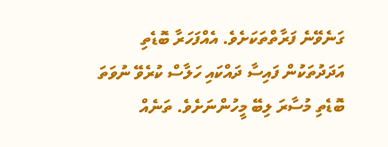ގަނެވޭނެ ފަރާތްތަކަށެވެ. އެއްފަހަރާ ބޮޑެތި އަދަދުތަކުން ފައިސާ ދައްކައި ހަލާސް ކުރެވޭ ނުވަތަ ބޮޑެތި މުސާރަ ލިބޭ މީހުންނަށެވެ. ތަނެއް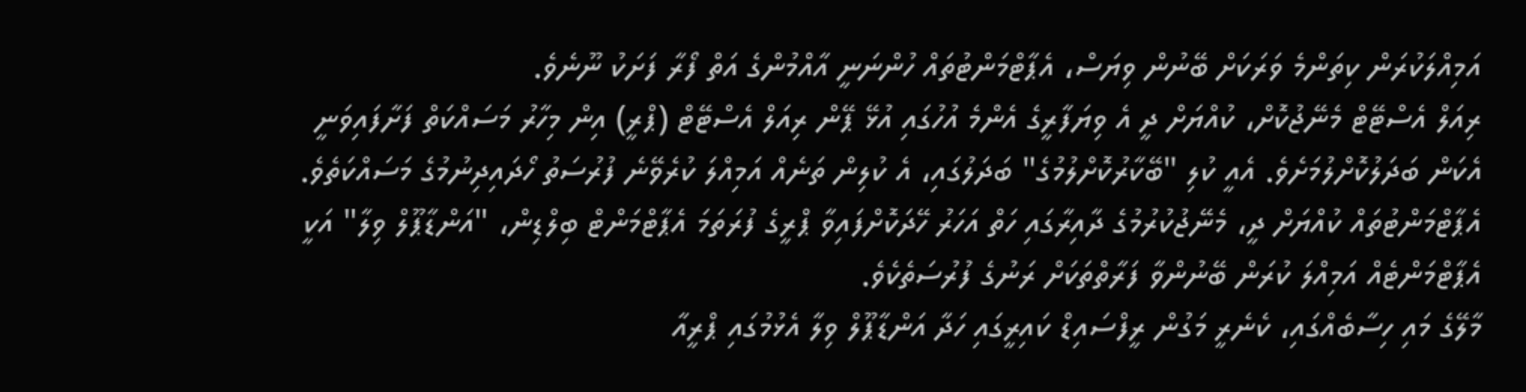އަމިއްލަކުރަން ކިތަންމެ ވަރަކަށް ބޭނުން ވިޔަސް، އެޕާޓްމަންޓުތައް ހުންނަނީ އާއްމުންގެ އަތް ފޯރާ ފަށަކު ނޫނެވެ.
ރިއަލް އެސްޓޭޓް މެނޭޖުކޮށް، ކުއްޔަށް ދީ އެ ވިޔަފާރީގެ އެންމެ އުހުގައި އުޅޭ ޕޭން ރިއަލް އެސްޓޭޓް (ޕްރީ) އިން މިހާރު މަސައްކަތް ފަށާފައިވަނީ އެކަން ބަދަލުކޮށްލުމަށެވެ. އެއީ ކުލި "ބޭކާރުކޮށްލުމުގެ" ބަދަލުގައި، އެ ކުލިން ތަނެއް އަމިއްލަ ކުރެވޭނެ ފުރުސަތު ހޯދައިދިނުމުގެ މަސައްކަތެވެ. އެޕާޓްމަންޓުތައް ކުއްޔަށް ދީ، މެނޭޖުކުރުމުގެ ދާއިރާގައި ހަތް އަހަރު ހޭދަކޮށްފައިވާ ޕްރީގެ ފުރަތަމަ އެޕާޓްމަންޓް ބިލްޑިން، "އަންޑާޕޫލް ވިލާ" އަކީ އެޕާޓްމަންޓެއް އަމިއްލަ ކުރަން ބޭނުންވާ ފަރާތްތަކަށް ރަނުގެ ފުރުސަތެކެވެ.
މާލޭގެ މައި ހިސާބެއްގައި، ކެނެރީ މަގުން ރީފްސައިޑް ކައިރީގައި ހަދާ އަންޑާޕޫލް ވިލާ އެޅުމުގައި ޕްރީއާ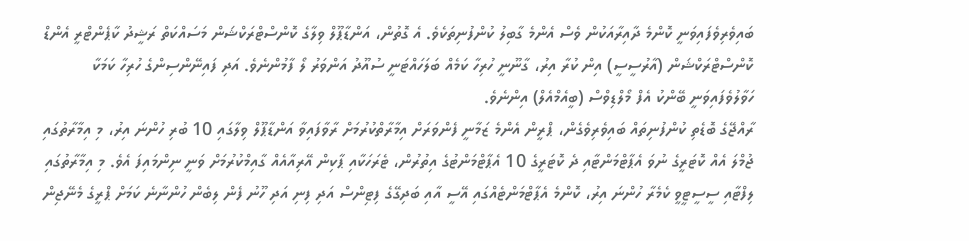ބައިވެރިވެފައިވަނީ ކޮންމެ ދާއިރާއަކުން ވެސް އެންމެ ގާބިލު ކުންފުނިތަކެވެ. އެ ގޮތުން، އަންޑާޕޫލް ވިލާގެ ކޮންސްޓްރަކްޝަން މަސައްކަތް ރަޝީދު ކާޕެންޓްރީ އެންޑް ކޮންސްޓްރަކްޝަން (އާރުސީސީ) އިން ކުރާ އިރު، ގާނޫނީ ހުރިހާ ކަމެއް ބަލަހައްޓަނީ ސުއޫދު އަންވަރު ލޯ ފާމުންނެވެ. އަދި ފައިނޭންސިންގެ ހުރިހާ ކަމަކާ ހަވާލުވެފައިވަނީ ބޭންކު އެފް މޯލްޑިވްސް (ބީއެމްއެލް) އިންނެވެ.
ރާއްޖޭގެ ބޮޑެތި ކުންފުނިތައް ބައިވެރިވެގެން، ޕްރީން އެންމެ ޒަމާނީ ފެންވަރަށް އިމާރާތްކުރުމަށް ރާވާފައިވާ އަންޑާޕޫލް ވިލާގައި 10 ބުރި ހުންނަ އިރު، މި އިމާރާތުގައި ޖުމްލަ އެއް ކޮޓަރީގެ ނުވަ އެޕާޓްމަންޓާއި ދެ ކޮޓަރީގެ 10 އެޕާޓްމަންޓުގެ އިތުރުން، ޓެރަހަކާއި ޕާކިން އޭރިއާއެއް ގާއިމްކުރުމަށް ވަނީ ނިންމައިފަ އެވެ. މި އިމާރާތުގައި ލިފްޓާއި ސީސީޓީވީ ކެމެރާ ހުންނަ އިރު، ކޮންމެ އެޕާޓްމަންޓެއްގައި އޭސީ އާއި ބަދިގޭގެ ފިޓިންސް އަދި ފިނި އަދި ހޫނު ފެން ލިބެން ހުންނާނެ ކަމަށް ޕްރީގެ މެނޭޖިން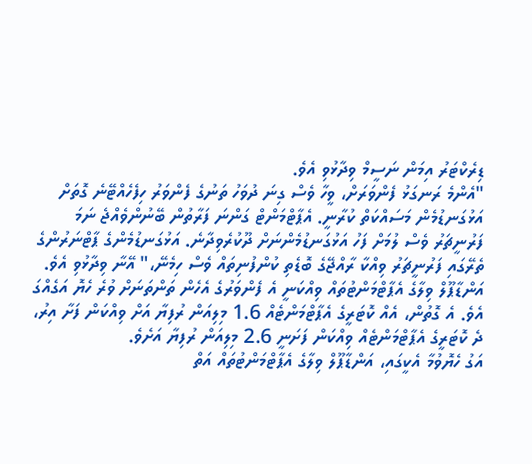ޑިރެކްޓަރު އިމަން ނަސީމް ވިދާޅުވި އެވެ.
"އެންމެ ރަނގަޅު ފެންވަރަށް، ވީހާ ވެސް ގިނަ ދުވަހު ތަނުގެ ފެންވަރު ހިފެހެއްޓޭނެ ގޮތަށް އަޅުގަނޑުމެން މަސައްކަތް ކުރާނީ. އެޕާޓްމަންޓް ގަންނަ ފަރާތުން ބޭނުންވެއްޖެ ނަމަ ފަރުނީޗަރު ވެސް ލުމަށް ފަހު އަޅުގަނޑުމެންނަށް ދޫކުރެވިދާނެ. އަޅުގަނޑުމެންގެ ޕާޓްނަރުންގެ ތެރޭގައި ފަރުނީޗަރު ވިއްކާ ރާއްޖޭގެ ބޮޑެތި ކުންފުނިތައް ވެސް ހިމެނޭ،" އޭނާ ވިދާޅުވި އެވެ.
އަންޑާޕޫލް ވިލާގެ އެޕާޓްމަންޓުތައް ވިއްކަނީ އެ ފެންވަރުގެ އެހެން ތަންތަނަށް ވުރެ ހެޔޮ އަގެއްގަ އެވެ. އެ ގޮތުން، އެއް ކޮޓަރީގެ އެޕާޓްމަންޓެއް 1.6 މިލިއަން ރުފިޔާ އަށް ވިއްކަން ފަށާ އިރު، ދެ ކޮޓަރީގެ އެޕާޓްމަންޓެއް ވިއްކަން ފަށަނީ 2.6 މިލިއަން ރުފިޔާ އަށެވެ.
އަގު ހެޔޮވުމާ އެކީގައި، އަންޑާޕޫލް ވިލާގެ އެޕާޓްމަންޓުތައް އަތް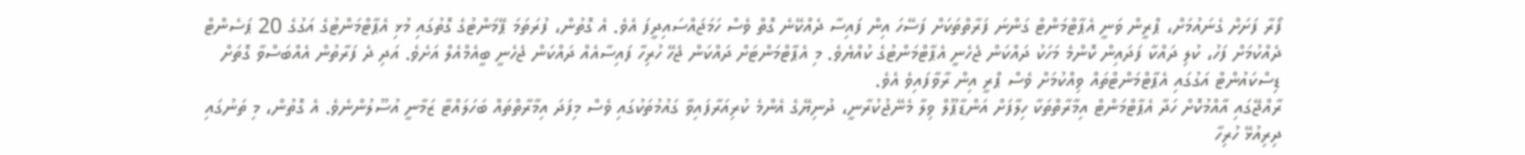ފޯރާ ފަށަށް ގެނައުމަށް، ޕްރީން ވަނީ އެޕާޓްމަންޓް ގަންނަ ފަރާތްތަކަށް ފަސޭހަ އިން ފައިސާ ދެއްކޭނެ ގޮތް ވެސް ހަމަޖައްސައިދީފަ އެވެ. އެ ގޮތުން، ފުރަތަމަ ޕޭމަންޓުގެ ގޮތުގައި މުޅި އެޕާޓްމަންޓުގެ އަގުގެ 20 ޕަސެންޓް ދެއްކުމަށް ފަހު، ކުލި ދައްކާ ފަދައިން ކޮންމެ މަހަކު ދައްކަން ޖެހެނީ އެޕާޓްމަންޓުގެ ކުއްޔެވެ. މި އެޕާޓްމަންޓަށް ދައްކަން ޖެހޭ ހުރިހާ ފައިސާއެއް ދައްކަން ޖެހެނީ ބީއެމްއެލް އަށެވެ. އަދި ދެ ފަރާތުން އެއްބަސްވާ ގޮތަށް ޑިސްކައުންޓް އަގުގައި އެޕާޓްމަންޓްތައް ވިއްކުމަށް ވެސް ޕްރީ އިން ރާވާފައިވެ އެވެ.
ރާއްޖޭގައި އާއްމުކޮށް ހަދާ އެޕާޓްމަންޓް އިމާރާތްތަކާ ހިލާފަށް އަންޑާޕޫލް ވިލާ މެނޭޖުކުރާނީ، ދުނިޔޭގެ އެންމެ ކުރިއަރާފައިވާ ގައުމުތަކުގައި ވެސް މިފަދަ އިމާރާތްތައް ބަހަލައްޓާ ޒަމާނީ އުސޫލުންނެވެ. އެ ގޮތުން، މި ތަނުގައި ދިރިއުޅޭ ހުރިހާ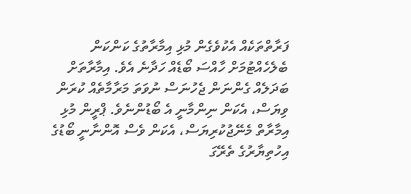ފަރާތްތަކެއް އެކުވެގެން މުޅި އިމާރާތުގެ ކަންކަން ބެލެހެއްޓުމަށް ހާއްސަ ބޯޑެއް ހަދާނެ އެވެ. އިމާރާތަށް ބަދަލެއް ގެންނަން ޖެހުނަސް ނުވަތަ މަރާމާތެއް ކުރަން ވިޔަސް، އެކަން ނިންމާނީ އެ ބޯޑުންނެވެ. ޕްރީން މުޅި އިމާރާތް މެނޭޖުކުރިޔަސް، އެކަން ވެސް އޮންނާނީ ބޯޑުގެ އިހުތިޔާރުގެ ތެރޭގަ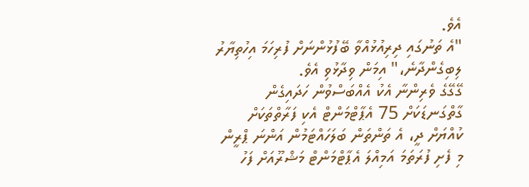އެވެ.
"އެ ތަނުގައި ދިރިއުޅުއްވާ ބޭފުޅުންނަށް ފުރިހަމަ އިހުތިޔާރު ލިބިގެންދާނެ،" އިމަން ވިދާޅުވި އެވެ.
ގޭގޭގެ ވެރިންނާ އެކު އެއްބަސްވުން ހަދައިގެން ގާތްގަނޑަކަށް 75 އެޕާޓްމަންޓް އެކި ފަރާތްތަކަށް ކުއްޔަށް ދީ، އެ ތަންތަން ބަލަހައްޓަމުން އަންނަ ޕްރީން މި ފެށި ފުރަތަމަ އަމިއްލަ އެޕާޓްމަންޓް މަޝްރޫއަށް ފަހު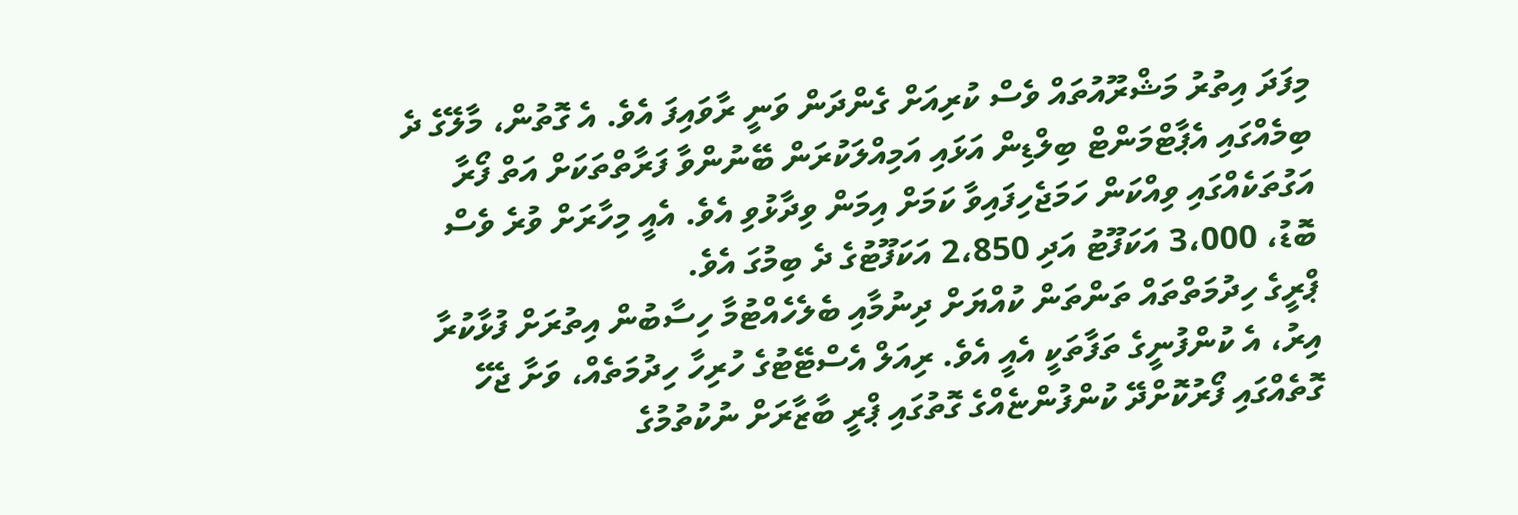މިފަދަ އިތުރު މަޝްރޫއުތައް ވެސް ކުރިއަށް ގެންދަން ވަނީ ރާވައިފަ އެވެ. އެ ގޮތުން، މާލޭގެ ދެ ބިމެއްގައި އެޕާޓްމަންޓް ބިލްޑިން އަޅައި އަމިއްލަކުރަން ބޭނުންވާ ފަރާތްތަކަށް އަތް ފޯރާ އަގުތަކެއްގައި ވިއްކަން ހަމަޖެހިފައިވާ ކަމަށް އިމަން ވިދާޅުވި އެވެ. އެއީ މިހާރަށް ވުރެ ވެސް ބޮޑު، 3،000 އަކަފޫޓު އަދި 2،850 އަކަފޫޓުގެ ދެ ބިމުގަ އެވެ.
ޕްރީގެ ހިދުމަތްތައް ތަންތަން ކުއްޔަށް ދިނުމާއި ބެލެހެއްޓުމާ ހިސާބުން އިތުރަށް ފުޅާކުރާ އިރު، އެ ކުންފުނީގެ ތަފާތަކީ އެއީ އެވެ. ރިއަލް އެސްޓޭޓުގެ ހުރިހާ ހިދުމަތެއް، ވަށާ ޖެހޭ ގޮތެއްގައި ފޯރުކޮށްދޭ ކުންފުންޏެއްގެ ގޮތުގައި ޕްރީ ބާޒާރަށް ނުކުތުމުގެ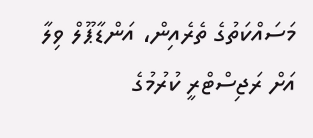މަސައްކަތުގެ ތެރެއިން، އަންޑާޕޫލް ވިލާ އަށް ރަޖިސްޓްރީ ކުރުމުގެ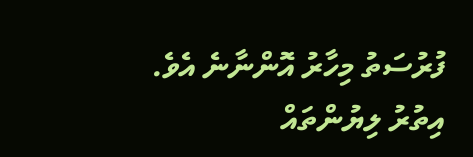ފުރުސަތު މިހާރު އޮންނާނެ އެވެ.
އިތުރު ލިޔުންތައް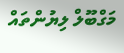މަގްބޫލް ލިޔުންތައް